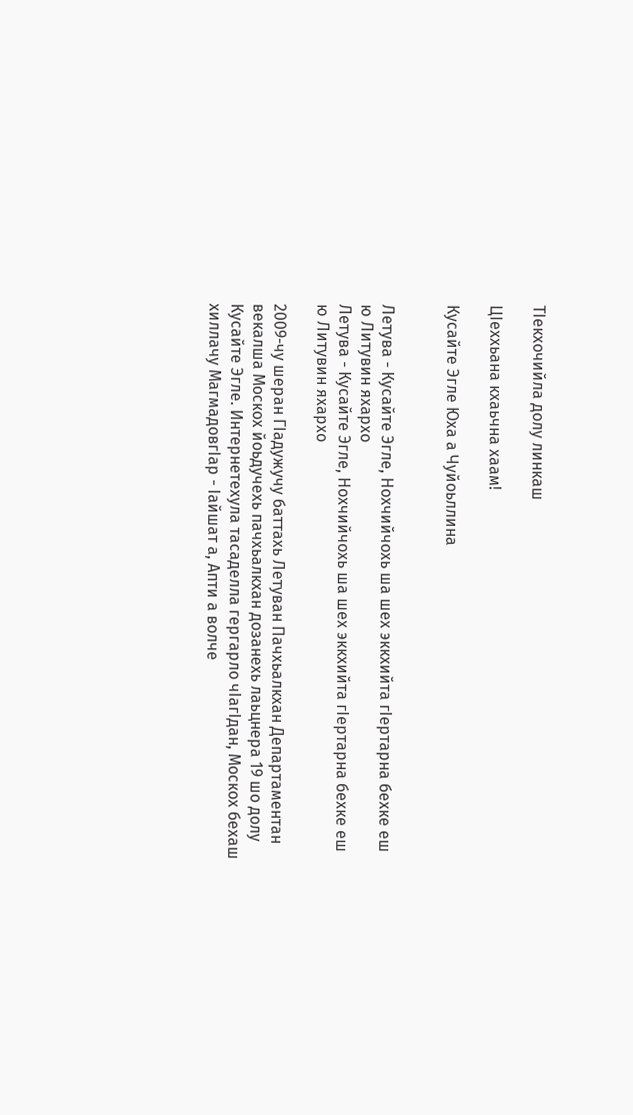ТIекхочийла долу линкаш

ЦIеххьана кхаьчна хаам!

Кусайте Эгле Юха а Чуйоьллина


Летува - Кусайте Эгле, Нохчийчохь ша шех эккхийта гIертарна бехке еш ю Литувин яхархо
Летува - Кусайте Эгле, Нохчийчохь ша шех эккхийта гIертарна бехке еш ю Литувин яхархо

2009-чу шеран ГIадужучу баттахь Летуван Пачхьалкхан Департаментан векалша Москох йоьдучехь пачхьалкхан дозанехь лаьцнера 19 шо долу Кусайте Эгле. Интернетехула тасаделла гергарло чIагIдан, Москох бехаш хиллачу МагмадовгIар - Iайшат а, Апти а волче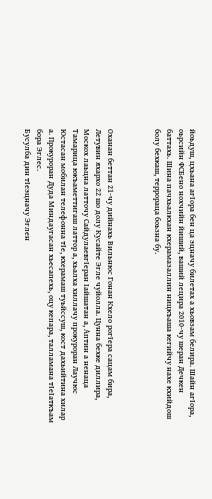йоьдуш, цхьана агIора бен ца эцначу билетах а хьовзам белира. Шайн агIора, оьрсийн ФСБено нохчийн йиший, ваший лецира 2010-чу шеран Дечкен баттахь. Шина пачхьалкхан кхерамазаллин ницкъаша кегийчу нахе кхийдош болу бехкаш, террораца боьзна бу.



Оханан беттан 21-чу дийнахь Вильнюс Гонан Кхело рогIера сацам бира, Летувин яхархо 22 шо долу Кусайте Эгле чуйолла. Цунна бехке диллира, Москох лаьцна латточу СайдулаевгIеран Iайшатан а, Аптин а ненаца Тамарица юкъаметтигаш латтор а, хьалха хиллачу прокуроран Лаучюс Юстасан мобилан телефонна тIе, кхерамаш туьйссуш, кост дахьийтина хилар а. Прокуроран Дуда Миндаугасан хьесапехь, оцу кепара, талламана тIеIаткъам бора Эглес.
Бусулба дин тIеэцначу Эглен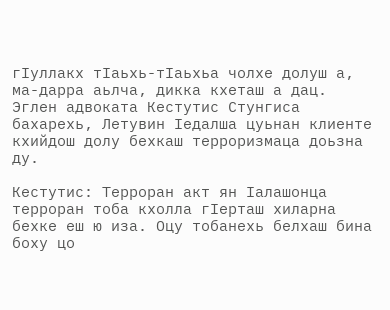гIуллакх тIаьхь-тIаьхьа чолхе долуш а, ма-дарра аьлча, дикка кхеташ а дац. Эглен адвоката Кестутис Стунгиса бахарехь, Летувин Iедалша цуьнан клиенте кхийдош долу бехкаш терроризмаца доьзна ду.

Кестутис: Терроран акт ян Iалашонца терроран тоба кхолла гIерташ хиларна бехке еш ю иза. Оцу тобанехь белхаш бина боху цо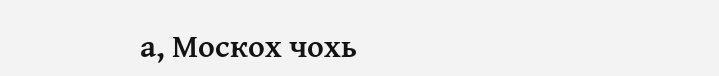а, Москох чохь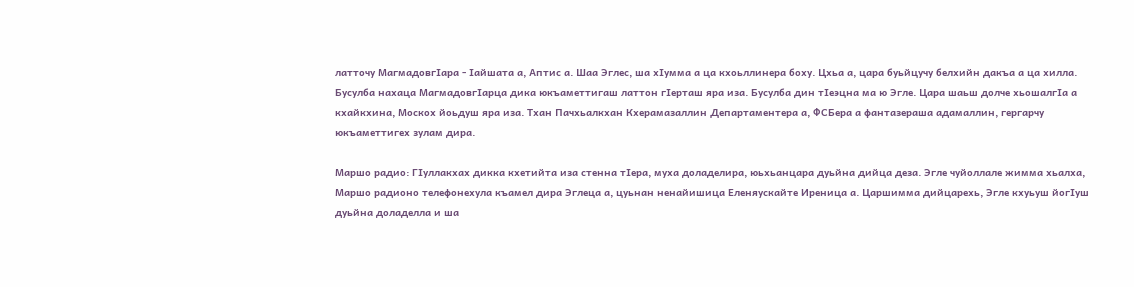латточу МагмадовгIара - Iайшата а, Аптис а. Шаа Эглес, ша хIумма а ца кхоьллинера боху. Цхьа а, цара буьйцучу белхийн дакъа а ца хилла. Бусулба нахаца МагмадовгIарца дика юкъаметтигаш латтон гIерташ яра иза. Бусулба дин тIеэцна ма ю Эгле. Цара шаьш долче хьошалгIа а кхайкхина, Москох йоьдуш яра иза. Тхан Пачхьалкхан Кхерамазаллин Департаментера а, ФСБера а фантазераша адамаллин, гергарчу юкъаметтигех зулам дира.

Маршо радио: ГIуллакхах дикка кхетийта иза стенна тIера, муха доладелира, юьхьанцара дуьйна дийца деза. Эгле чуйоллале жимма хьалха, Маршо радионо телефонехула къамел дира Эглеца а, цуьнан ненайишица Еленяускайте Иреница а. Царшимма дийцарехь, Эгле кхуьуш йогIуш дуьйна доладелла и ша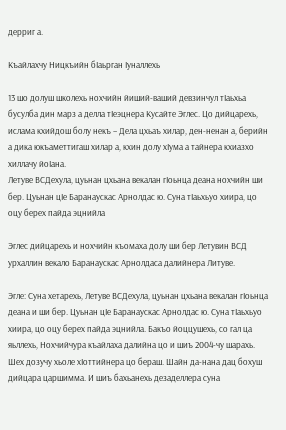дерриг а.

Къайлахчу Ницкъийн бIаьрган Iуналлехь

13 шо долуш школехь нохчийн йиший-ваший девзинчул тIаьхьа бусулба дин марз а делла тIеэцнера Кусайте Эглес. Цо дийцарехь, ислама кхийдош болу некъ – Дела цхьаъ хилар, ден-ненан а, берийн а дика юкъаметтигаш хилар а, кхин долу хIума а тайнера кхиазхо хиллачу йоIана.
Летуве ВСДехула, цуьнан цхьана векалан гIоьнца деана нохчийн ши бер. Цуьнан цIе Баранаускас Арнолдас ю. Суна тIаьхьуо хиира, цо оцу берех пайда эцнийла

Эглес дийцарехь и нохчийн къомаха долу ши бер Летувин ВСД урхаллин векало Баранаускас Арнолдаса далийнера Литуве.

Эгле: Суна хетарехь, Летуве ВСДехула, цуьнан цхьана векалан гIоьнца деана и ши бер. Цуьнан цIе Баранаускас Арнолдас ю. Суна тIаьхьуо хиира, цо оцу берех пайда эцнийла. Бакъо йоццушехь, со гал ца яьллехь, Нохчийчура къайлаха далийна цо и шиъ 2004-чу шарахь. Шех дозучу хьоле хIоттийнера цо бераш. Шайн да-нана дац бохуш дийцара царшимма. И шиъ бахьанехь дезаделлера суна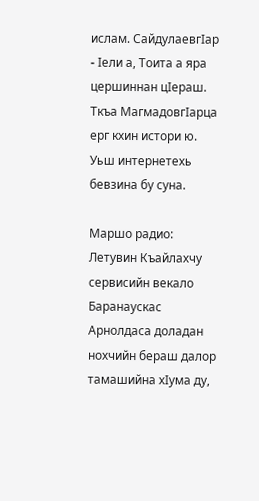ислам. СайдулаевгIар - Iели а, Тоита а яра цершиннан цIераш. Ткъа МагмадовгIарца ерг кхин истори ю. Уьш интернетехь бевзина бу суна.

Маршо радио: Летувин Къайлахчу сервисийн векало Баранаускас Арнолдаса доладан нохчийн бераш далор тамашийна хIума ду,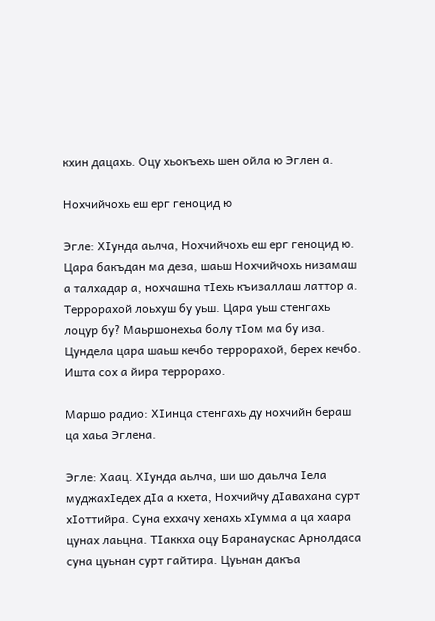кхин дацахь. Оцу хьокъехь шен ойла ю Эглен а.

Нохчийчохь еш ерг геноцид ю

Эгле: ХIунда аьлча, Нохчийчохь еш ерг геноцид ю. Цара бакъдан ма деза, шаьш Нохчийчохь низамаш а талхадар а, нохчашна тIехь къизаллаш латтор а. Террорахой лоьхуш бу уьш. Цара уьш стенгахь лоцур бу? Маьршонехьа болу тIом ма бу иза. Цундела цара шаьш кечбо террорахой, берех кечбо. Ишта сох а йира террорахо.

Маршо радио: ХIинца стенгахь ду нохчийн бераш ца хаьа Эглена.

Эгле: Хаац. ХIунда аьлча, ши шо даьлча Iела муджахIедех дIа а кхета, Нохчийчу дIавахана сурт хIоттийра. Суна еххачу хенахь хIумма а ца хаара цунах лаьцна. ТIаккха оцу Баранаускас Арнолдаса суна цуьнан сурт гайтира. Цуьнан дакъа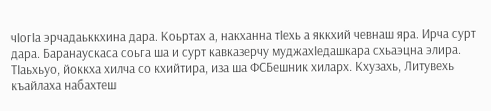чIогIа эрчадаьккхина дара. Коьртах а, накханна тIехь а яккхий чевнаш яра. Ирча сурт дара. Баранаускаса соьга ша и сурт кавказерчу муджахIедашкара схьаэцна элира. ТIаьхьуо, йоккха хилча со кхийтира, иза ша ФСБешник хиларх. Кхузахь, Литувехь къайлаха набахтеш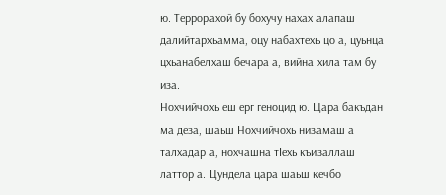ю. Террорахой бу бохучу нахах алапаш далийтархьамма, оцу набахтехь цо а, цуьнца цхьанабелхаш бечара а, вийна хила там бу иза.
Нохчийчохь еш ерг геноцид ю. Цара бакъдан ма деза, шаьш Нохчийчохь низамаш а талхадар а, нохчашна тIехь къизаллаш латтор а. Цундела цара шаьш кечбо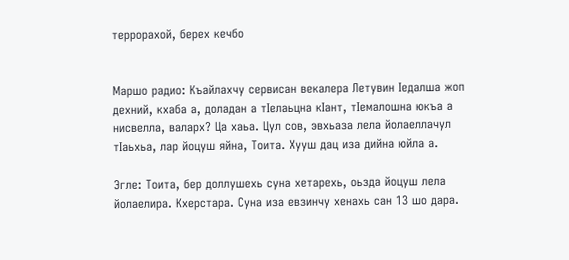террорахой, берех кечбо


Маршо радио: Къайлахчу сервисан векалера Летувин Iедалша жоп дехний, кхаба а, доладан а тIелаьцна кIант, тIемалошна юкъа а нисвелла, валарх? Ца хаьа. Цул сов, эвхьаза лела йолаеллачул тIаьхьа, лар йоцуш яйна, Тоита. Хууш дац иза дийна юйла а.

Эгле: Тоита, бер доллушехь суна хетарехь, оьзда йоцуш лела йолаелира. Кхерстара. Суна иза евзинчу хенахь сан 13 шо дара.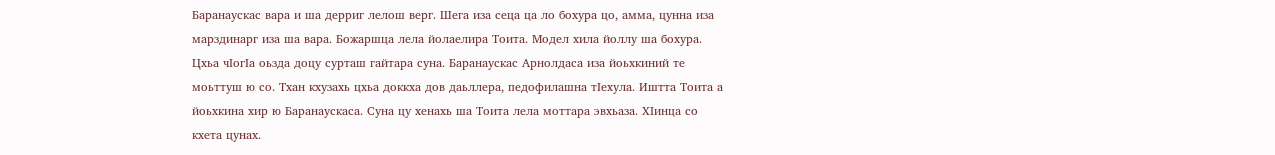Баранаускас вара и ша дерриг лелош верг. Шега иза сеца ца ло бохура цо, амма, цунна иза марздинарг иза ша вара. Божаршца лела йолаелира Тоита. Модел хила йоллу ша бохура. Цхьа чIогIа оьзда доцу сурташ гайтара суна. Баранаускас Арнолдаса иза йоьхкиний те моьттуш ю со. Тхан кхузахь цхьа доккха дов даьллера, педофилашна тIехула. Иштта Тоита а йоьхкина хир ю Баранаускаса. Суна цу хенахь ша Тоита лела моттара эвхьаза. ХIинца со кхета цунах.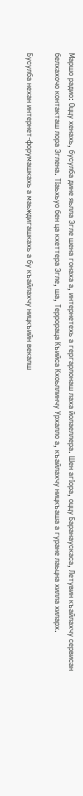Маршо радио: Оццу хенахь, бусулба дине яьлла Эгле шена гонаха а, интернетехь а гергарлонаш лаха йолаеллера. Шен агIора, оццу Баранаускаса, Летувин къайлахчу сервисан белхахочо контакташ лора Эглена. ТIаьхьуо бен ца кхеттера Эгле, ша, Террораца Къийса Кхоьллинчу Урхалло а, къайлахчу ницкъаша а гуране лаьцна хилла хиларх.

Бусулба нехан интернет-форумашкахь а маьждигашкахь а бу къайлахчу ницкъийн векалш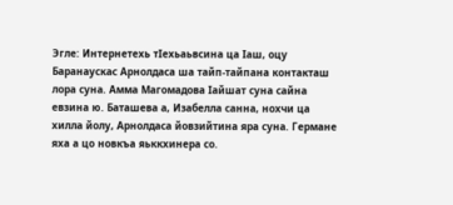Эгле: Интернетехь тIехьаьвсина ца Iаш, оцу Баранаускас Арнолдаса ша тайп-тайпана контакташ лора суна. Амма Магомадова Iайшат суна сайна евзина ю. Баташева а, Изабелла санна, нохчи ца хилла йолу, Арнолдаса йовзийтина яра суна. Германе яха а цо новкъа яьккхинера со.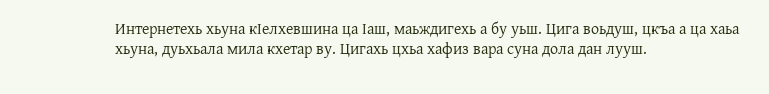Интернетехь хьуна кIелхевшина ца Iаш, маьждигехь а бу уьш. Цига воьдуш, цкъа а ца хаьа хьуна, дуьхьала мила кхетар ву. Цигахь цхьа хафиз вара суна дола дан лууш.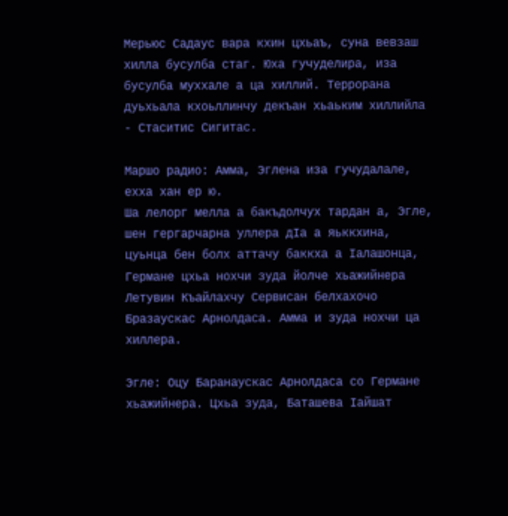Мерьюс Садаус вара кхин цхьаъ, суна вевзаш хилла бусулба стаг. Юха гучуделира, иза бусулба муххале а ца хиллий. Террорана дуьхьала кхоьллинчу декъан хьаьким хиллийла - Стаситис Сигитас.

Маршо радио: Амма, Эглена иза гучудалале, ехха хан ер ю.
Ша лелорг мелла а бакъдолчух тардан а, Эгле, шен гергарчарна уллера дIа а яьккхина, цуьнца бен болх аттачу баккха а Iалашонца, Германе цхьа нохчи зуда йолче хьажийнера Летувин Къайлахчу Сервисан белхахочо Бразаускас Арнолдаса. Амма и зуда нохчи ца хиллера.

Эгле: Оцу Баранаускас Арнолдаса со Германе хьажийнера. Цхьа зуда, Баташева Iайшат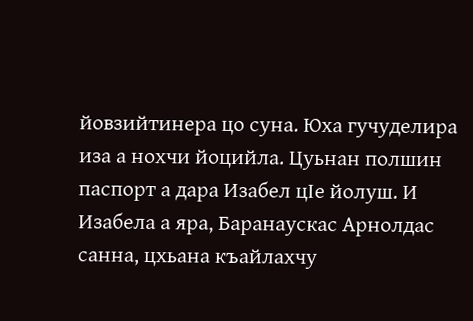йовзийтинера цо суна. Юха гучуделира иза а нохчи йоцийла. Цуьнан полшин паспорт а дара Изабел цIе йолуш. И Изабела а яра, Баранаускас Арнолдас санна, цхьана къайлахчу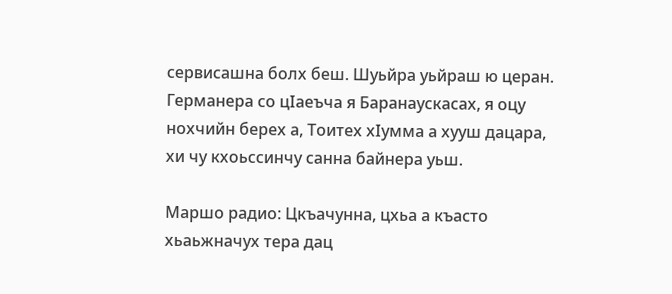сервисашна болх беш. Шуьйра уьйраш ю церан. Германера со цIаеъча я Баранаускасах, я оцу нохчийн берех а, Тоитех хIумма а хууш дацара, хи чу кхоьссинчу санна байнера уьш.

Маршо радио: Цкъачунна, цхьа а къасто хьаьжначух тера дац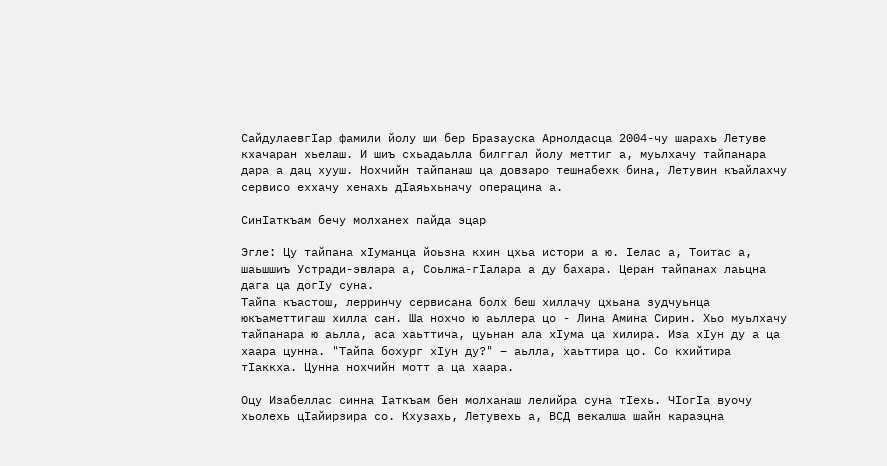СайдулаевгIар фамили йолу ши бер Бразауска Арнолдасца 2004-чу шарахь Летуве кхачаран хьелаш. И шиъ схьадаьлла билггал йолу меттиг а, муьлхачу тайпанара дара а дац хууш. Нохчийн тайпанаш ца довзаро тешнабехк бина, Летувин къайлахчу сервисо еххачу хенахь дIаяьхьначу операцина а.

СинIаткъам бечу молханех пайда эцар

Эгле: Цу тайпана хIуманца йоьзна кхин цхьа истори а ю. Iелас а, Тоитас а, шаьшшиъ Устради-эвлара а, Соьлжа-гIалара а ду бахара. Церан тайпанах лаьцна дага ца догIу суна.
Тайпа къастош, лерринчу сервисана болх беш хиллачу цхьана зудчуьнца юкъаметтигаш хилла сан. Ша нохчо ю аьллера цо - Лина Амина Сирин. Хьо муьлхачу тайпанара ю аьлла, аса хаьттича, цуьнан ала хIума ца хилира. Иза хIун ду а ца хаара цунна. "Тайпа бохург хIун ду?" – аьлла, хаьттира цо. Со кхийтира тIаккха. Цунна нохчийн мотт а ца хаара.

Оцу Изабеллас синна Iаткъам бен молханаш лелийра суна тIехь. ЧIогIа вуочу хьолехь цIайирзира со. Кхузахь, Летувехь а, ВСД векалша шайн караэцна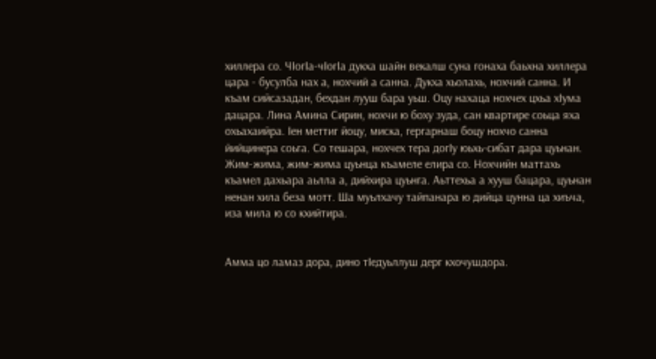хиллера со. ЧIогIа-чIогIа дукха шайн векалш суна гонаха баьхна хиллера цара - бусулба нах а, нохчий а санна. Дукха хьолахь, нохчий санна. И къам сийсазадан, бехдан лууш бара уьш. Оцу нахаца нохчех цхьа хIума дацара. Лина Амина Сирин, нохчи ю боху зуда, сан квартире соьца яха охьахаийра. Iен меттиг йоцу, миска, гергарнаш боцу нохчо санна йийцинера соьга. Со тешара, нохчех тера догIу юьхь-сибат дара цуьнан. Жим-жима, жим-жима цуьнца къамеле елира со. Нохчийн маттахь къамел дахьара аьлла а, дийхира цуьнга. Аьттехьа а хууш бацара, цуьнан ненан хила беза мотт. Ша муьлхачу тайпанара ю дийца цунна ца хиъча, иза мила ю со кхийтира.


Амма цо ламаз дора, дино тIедуьллуш дерг кхочушдора.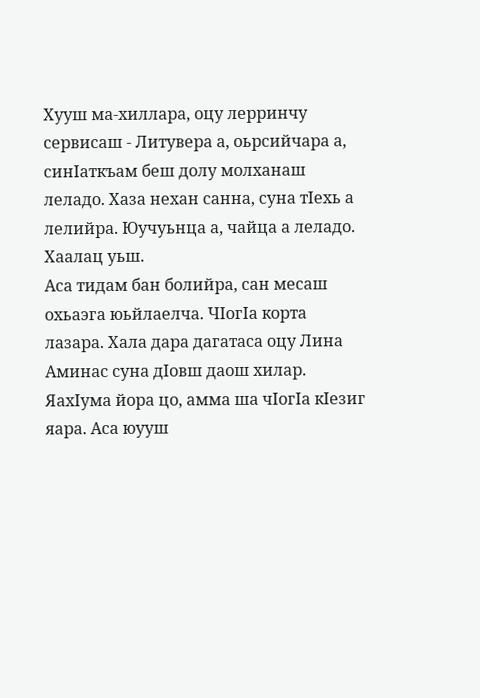Хууш ма-хиллара, оцу лерринчу сервисаш - Литувера а, оьрсийчара а, синIаткъам беш долу молханаш леладо. Хаза нехан санна, суна тIехь а лелийра. Юучуьнца а, чайца а леладо. Хаалац уьш.
Аса тидам бан болийра, сан месаш охьаэга юьйлаелча. ЧIогIа корта лазара. Хала дара дагатаса оцу Лина Аминас суна дIовш даош хилар. ЯахIума йора цо, амма ша чIогIа кIезиг яара. Аса юууш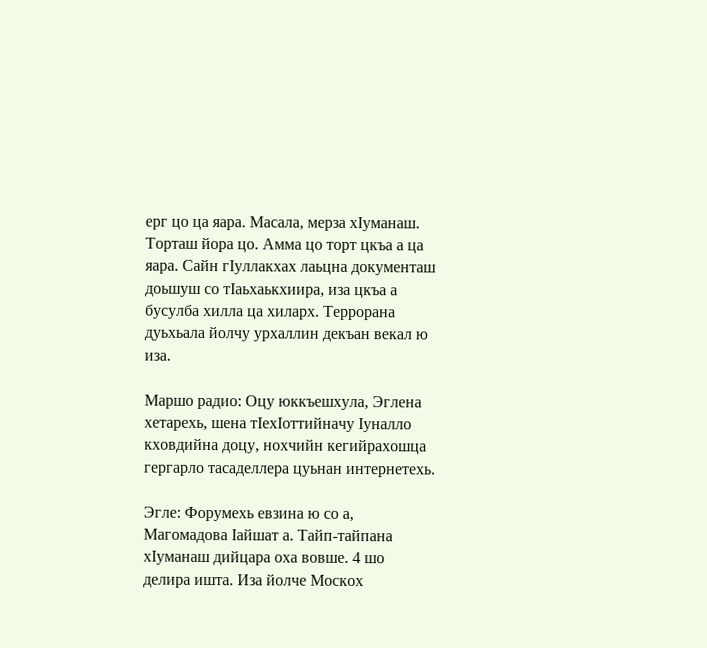ерг цо ца яара. Масала, мерза хIуманаш. Торташ йора цо. Амма цо торт цкъа а ца яара. Сайн гIуллакхах лаьцна документаш доьшуш со тIаьхаькхиира, иза цкъа а бусулба хилла ца хиларх. Террорана дуьхьала йолчу урхаллин декъан векал ю иза.

Маршо радио: Оцу юккъешхула, Эглена хетарехь, шена тIехIоттийначу Iуналло кховдийна доцу, нохчийн кегийрахошца гергарло тасаделлера цуьнан интернетехь.

Эгле: Форумехь евзина ю со а, Магомадова Iайшат а. Тайп-тайпана хIуманаш дийцара оха вовше. 4 шо делира ишта. Иза йолче Москох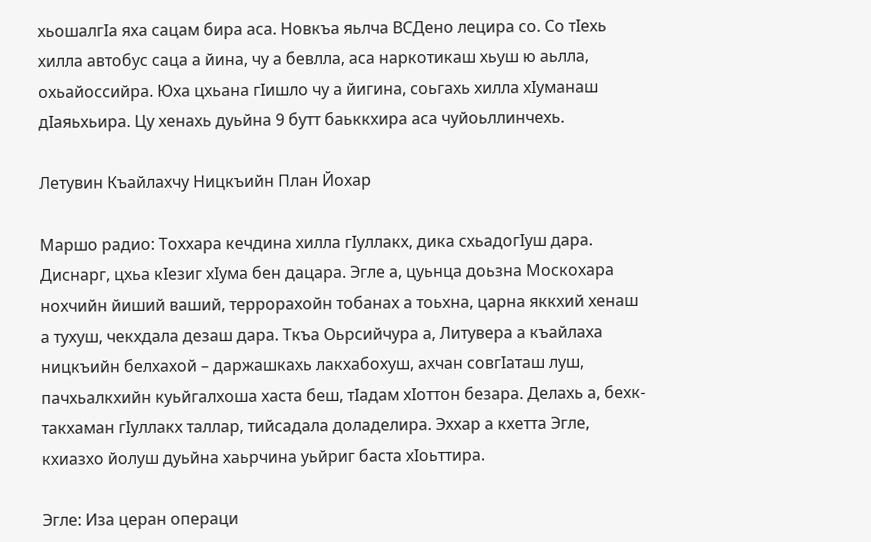хьошалгIа яха сацам бира аса. Новкъа яьлча ВСДено лецира со. Со тIехь хилла автобус саца а йина, чу а бевлла, аса наркотикаш хьуш ю аьлла, охьайоссийра. Юха цхьана гIишло чу а йигина, соьгахь хилла хIуманаш дIаяьхьира. Цу хенахь дуьйна 9 бутт баьккхира аса чуйоьллинчехь.

Летувин Къайлахчу Ницкъийн План Йохар

Маршо радио: Тоххара кечдина хилла гIуллакх, дика схьадогIуш дара. Диснарг, цхьа кIезиг хIума бен дацара. Эгле а, цуьнца доьзна Москохара нохчийн йиший ваший, террорахойн тобанах а тоьхна, царна яккхий хенаш а тухуш, чекхдала дезаш дара. Ткъа Оьрсийчура а, Литувера а къайлаха ницкъийн белхахой – даржашкахь лакхабохуш, ахчан совгIаташ луш, пачхьалкхийн куьйгалхоша хаста беш, тIадам хIоттон безара. Делахь а, бехк-такхаман гIуллакх таллар, тийсадала доладелира. Эххар а кхетта Эгле, кхиазхо йолуш дуьйна хаьрчина уьйриг баста хIоьттира.

Эгле: Иза церан операци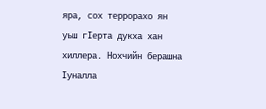яра, сох террорахо ян уьш гIерта дукха хан хиллера. Нохчийн берашна Iуналла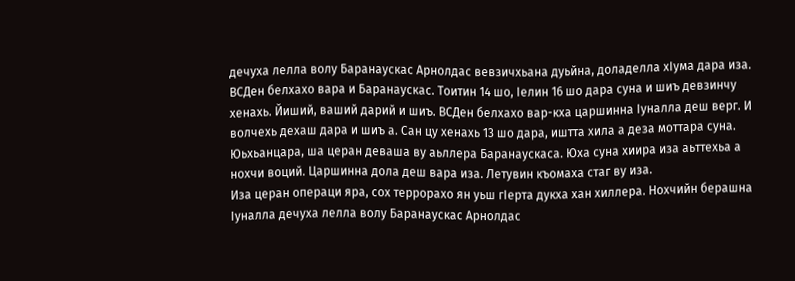дечуха лелла волу Баранаускас Арнолдас вевзичхьана дуьйна, доладелла хIума дара иза. ВСДен белхахо вара и Баранаускас. Тоитин 14 шо, Iелин 16 шо дара суна и шиъ девзинчу хенахь. Йиший, ваший дарий и шиъ. ВСДен белхахо вар-кха царшинна Iуналла деш верг. И волчехь дехаш дара и шиъ а. Сан цу хенахь 13 шо дара, иштта хила а деза моттара суна. Юьхьанцара, ша церан деваша ву аьллера Баранаускаса. Юха суна хиира иза аьттехьа а нохчи воций. Царшинна дола деш вара иза. Летувин къомаха стаг ву иза.
Иза церан операци яра, сох террорахо ян уьш гIерта дукха хан хиллера. Нохчийн берашна Iуналла дечуха лелла волу Баранаускас Арнолдас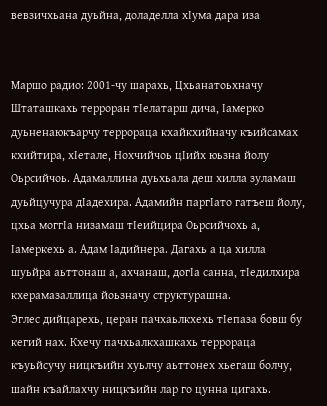вевзичхьана дуьйна, доладелла хIума дара иза


Маршо радио: 2001-чу шарахь, Цхьанатоьхначу Штаташкахь терроран тIелатарш дича, Iамерко дуьненаюкъарчу террораца кхайкхийначу къийсамах кхийтира, хIетале, Нохчийчоь цIийх юьзна йолу Оьрсийчоь. Адамаллина дуьхьала деш хилла зуламаш дуьйцучура дIадехира. Адамийн паргIато гатъеш йолу, цхьа моггIа низамаш тIеийцира Оьрсийчохь а, Iамеркехь а. Адам Iадийнера. Дагахь а ца хилла шуьйра аьттонаш а, ахчанаш, догIа санна, тIедилхира кхерамазаллица йоьзначу структурашна.
Эглес дийцарехь, церан пачхаьлкхехь тIепаза бовш бу кегий нах. Кхечу пачхьалкхашкахь террораца къуьйсучу ницкъийн хуьлчу аьттонех хьегаш болчу, шайн къайлахчу ницкъийн лар го цунна цигахь.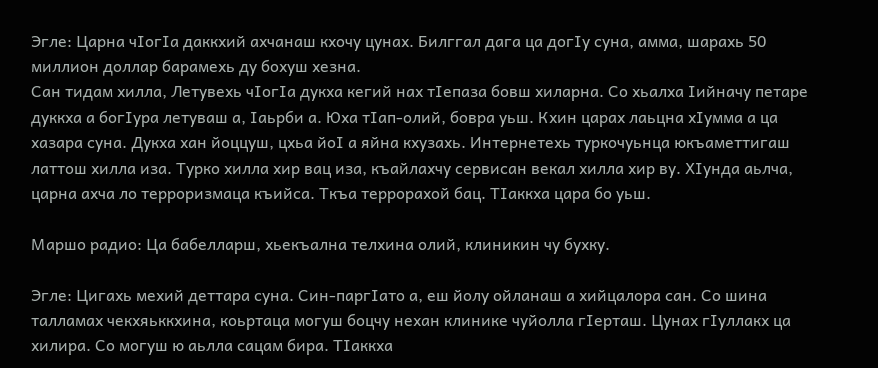Эгле: Царна чIогIа даккхий ахчанаш кхочу цунах. Билггал дага ца догIу суна, амма, шарахь 50 миллион доллар барамехь ду бохуш хезна.
Сан тидам хилла, Летувехь чIогIа дукха кегий нах тIепаза бовш хиларна. Со хьалха Iийначу петаре дуккха а богIура летуваш а, Iаьрби а. Юха тIап-олий, бовра уьш. Кхин царах лаьцна хIумма а ца хазара суна. Дукха хан йоццуш, цхьа йоI а яйна кхузахь. Интернетехь туркочуьнца юкъаметтигаш латтош хилла иза. Турко хилла хир вац иза, къайлахчу сервисан векал хилла хир ву. ХIунда аьлча, царна ахча ло терроризмаца къийса. Ткъа террорахой бац. ТIаккха цара бо уьш.

Маршо радио: Ца бабелларш, хьекъална телхина олий, клиникин чу бухку.

Эгле: Цигахь мехий деттара суна. Син-паргIато а, еш йолу ойланаш а хийцалора сан. Со шина талламах чекхяьккхина, коьртаца могуш боцчу нехан клинике чуйолла гIерташ. Цунах гIуллакх ца хилира. Со могуш ю аьлла сацам бира. ТIаккха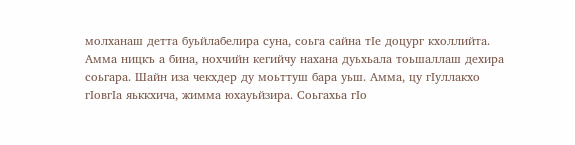молханаш детта буьйлабелира суна, соьга сайна тIе доцург кхоллийта. Амма ницкъ а бина, нохчийн кегийчу нахана дуьхьала тоьшаллаш дехира соьгара. Шайн иза чекхдер ду моьттуш бара уьш. Амма, цу гIуллакхо гIовгIа яьккхича, жимма юхауьйзира. Соьгахьа гIо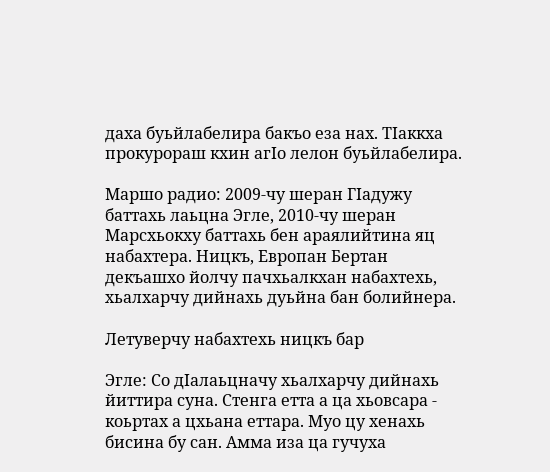даха буьйлабелира бакъо еза нах. ТIаккха прокурораш кхин агIо лелон буьйлабелира.

Маршо радио: 2009-чу шеран ГIадужу баттахь лаьцна Эгле, 2010-чу шеран Марсхьокху баттахь бен араялийтина яц набахтера. Ницкъ, Европан Бертан декъашхо йолчу пачхьалкхан набахтехь, хьалхарчу дийнахь дуьйна бан болийнера.

Летуверчу набахтехь ницкъ бар

Эгле: Со дIалаьцначу хьалхарчу дийнахь йиттира суна. Стенга етта а ца хьовсара - коьртах а цхьана еттара. Муо цу хенахь бисина бу сан. Амма иза ца гучуха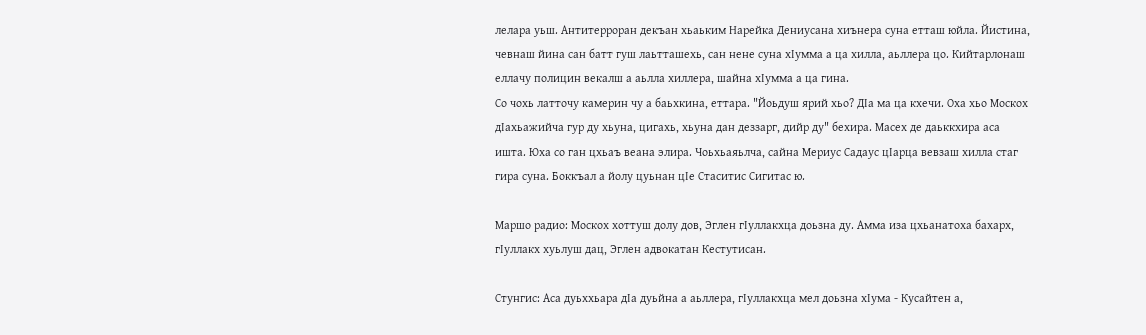лелара уьш. Антитерроран декъан хьаьким Нарейка Дениусана хиънера суна етташ юйла. Йистина, чевнаш йина сан батт гуш лаьтташехь, сан нене суна хIумма а ца хилла, аьллера цо. Кийтарлонаш еллачу полицин векалш а аьлла хиллера, шайна хIумма а ца гина.
Со чохь латточу камерин чу а баьхкина, еттара. "Йоьдуш ярий хьо? ДIа ма ца кхечи. Оха хьо Москох дIахьажийча гур ду хьуна, цигахь, хьуна дан деззарг, дийр ду" бехира. Масех де даьккхира аса ишта. Юха со ган цхьаъ веана элира. Чоьхьаяьлча, сайна Мериус Садаус цIарца вевзаш хилла стаг гира суна. Боккъал а йолу цуьнан цIе Стаситис Сигитас ю.

Маршо радио: Москох хоттуш долу дов, Эглен гIуллакхца доьзна ду. Амма иза цхьанатоха бахарх, гIуллакх хуьлуш дац, Эглен адвокатан Кестутисан.

Стунгис: Аса дуьххьара дIа дуьйна а аьллера, гIуллакхца мел доьзна хIума - Кусайтен а,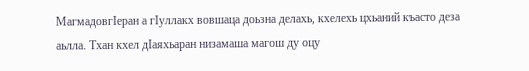МагмадовгIеран а гIуллакх вовшаца доьзна делахь, кхелехь цхьаний къасто деза аьлла. Тхан кхел дIаяхьаран низамаша магош ду оцу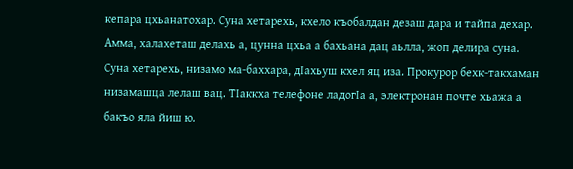кепара цхьанатохар. Суна хетарехь, кхело къобалдан дезаш дара и тайпа дехар. Амма, халахеташ делахь а, цунна цхьа а бахьана дац аьлла, жоп делира суна. Суна хетарехь, низамо ма-баххара, дIахьуш кхел яц иза. Прокурор бехк-такхаман низамашца лелаш вац. ТIаккха телефоне ладогIа а, электронан почте хьажа а бакъо яла йиш ю.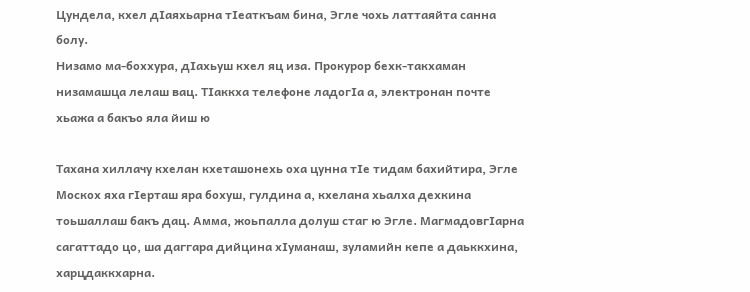Цундела, кхел дIаяхьарна тIеаткъам бина, Эгле чохь латтаяйта санна болу.
Низамо ма-боххура, дIахьуш кхел яц иза. Прокурор бехк-такхаман низамашца лелаш вац. ТIаккха телефоне ладогIа а, электронан почте хьажа а бакъо яла йиш ю

Тахана хиллачу кхелан кхеташонехь оха цунна тIе тидам бахийтира, Эгле Москох яха гIерташ яра бохуш, гулдина а, кхелана хьалха дехкина тоьшаллаш бакъ дац. Амма, жоьпалла долуш стаг ю Эгле. МагмадовгIарна сагаттадо цо, ша даггара дийцина хIуманаш, зуламийн кепе а даьккхина, харцдаккхарна.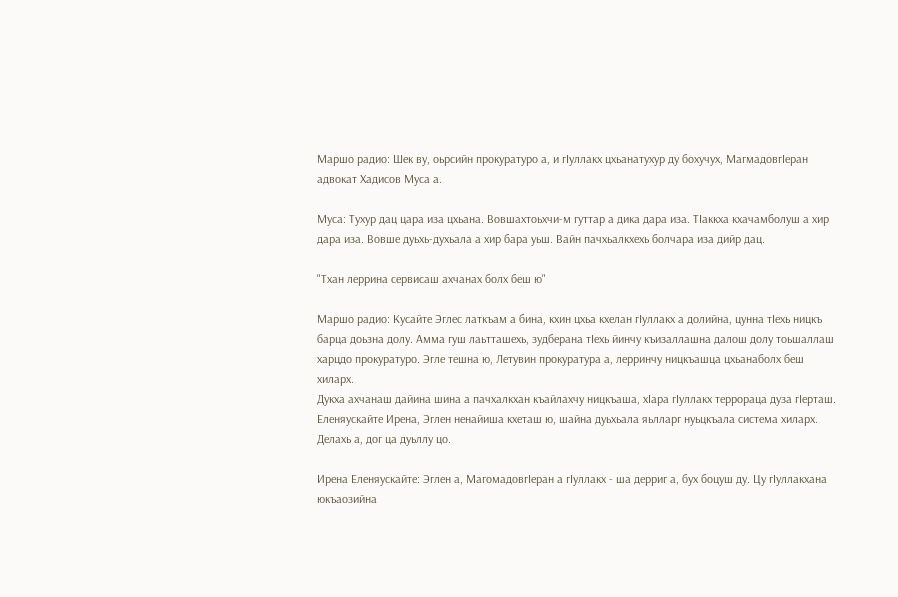Маршо радио: Шек ву, оьрсийн прокуратуро а, и гIуллакх цхьанатухур ду бохучух, МагмадовгIеран адвокат Хадисов Муса а.

Муса: Тухур дац цара иза цхьана. Вовшахтоьхчи-м гуттар а дика дара иза. ТIаккха кхачамболуш а хир дара иза. Вовше дуьхь-духьала а хир бара уьш. Вайн пачхьалкхехь болчара иза дийр дац.

"Тхан леррина сервисаш ахчанах болх беш ю"

Маршо радио: Кусайте Эглес латкъам а бина, кхин цхьа кхелан гIуллакх а долийна, цунна тIехь ницкъ барца доьзна долу. Амма гуш лаьтташехь, зудберана тIехь йинчу къизаллашна далош долу тоьшаллаш харцдо прокуратуро. Эгле тешна ю, Летувин прокуратура а, лерринчу ницкъашца цхьанаболх беш хиларх.
Дукха ахчанаш дайина шина а пачхалкхан къайлахчу ницкъаша, хIара гIуллакх террораца дуза гIерташ. Еленяускайте Ирена, Эглен ненайиша кхеташ ю, шайна дуьхьала яьлларг нуьцкъала система хиларх. Делахь а, дог ца дуьллу цо.

Ирена Еленяускайте: Эглен а, МагомадовгIеран а гIуллакх - ша дерриг а, бух боцуш ду. Цу гIуллакхана юкъаозийна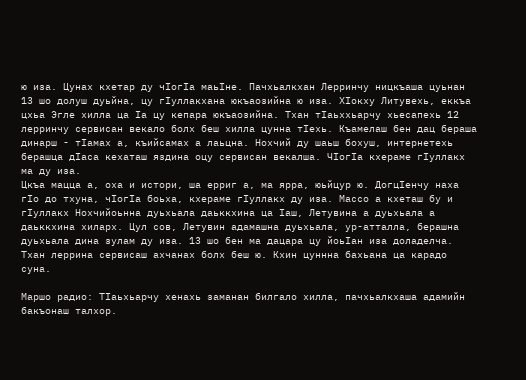ю иза. Цунах кхетар ду чIогIа маьIне. Пачхьалкхан Лерринчу ницкъаша цуьнан 13 шо долуш дуьйна, цу гIуллакхана юкъаозийна ю иза. ХIокху Литувехь, еккъа цхьа Эгле хилла ца Iа цу кепара юкъаозийна. Тхан тIаьххьарчу хьесапехь 12 лерринчу сервисан векало болх беш хилла цунна тIехь. Къамелаш бен дац бераша динарш - тIамах а, къийсамах а лаьцна. Нохчий ду шаьш бохуш, интернетехь берашца дIаса кехаташ яздина оцу сервисан векалша. ЧIогIа кхераме гIуллакх ма ду иза.
Цкъа мацца а, оха и истори, ша ерриг а, ма ярра, юьйцур ю. ДогцIенчу наха гIо до тхуна, чIогIа боьха, кхераме гIуллакх ду иза. Массо а кхеташ бу и гIуллакх Нохчийоьнна дуьхьала даьккхина ца Iаш, Летувина а дуьхьала а даьккхина хиларх. Цул сов, Летувин адамашна дуьхьала, ур-атталла, берашна дуьхьала дина зулам ду иза. 13 шо бен ма дацара цу йоьIан иза доладелча. Тхан леррина сервисаш ахчанах болх беш ю. Кхин цуннна бахьана ца карадо суна.

Маршо радио: ТIаьхьарчу хенахь заманан билгало хилла, пачхьалкхаша адамийн бакъонаш талхор.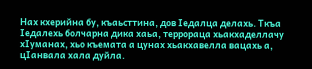Нах кхерийна бу, къаьсттина, дов Iедалца делахь. Ткъа Iедалехь болчарна дика хаьа, террораца хьакхаделлачу хIуманах, хьо къемата а цунах хьакхавелла вацахь а, цIанвала хала дуйла.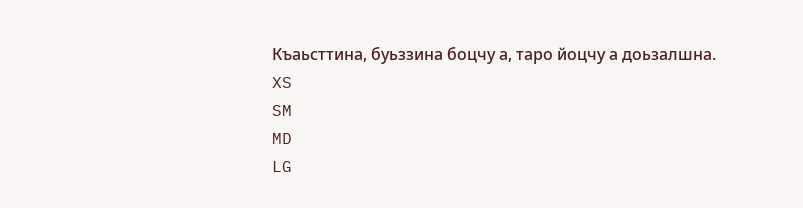Къаьсттина, буьззина боцчу а, таро йоцчу а доьзалшна.
XS
SM
MD
LG